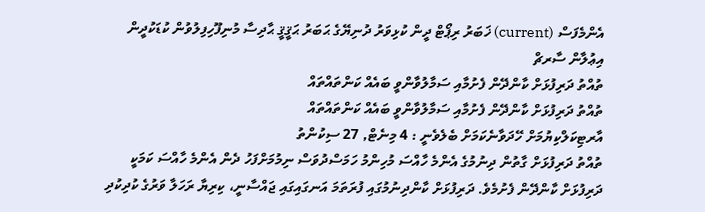އެންމެފަސް (current) ޚަބަރު ރިޕޯޓް ދީން ކުޅިވަރު ދުނިޔޭގެ ޙަބަރު ޙަޤީޤީ ޙާދިސާ މުނިފޫހިފިލުވުން ކުޑަކުދީން އިޢުލާން ސާރޗް
ތުއްތު ދަރިފުޅަށް ކާންދޭން ފެށުމާއި ސަމާލުވާންވީ ބައެއް ކަންތައްތައް
ތުއްތު ދަރިފުޅަށް ކާންދޭން ފެށުމާއި ސަމާލުވާންވީ ބައެއް ކަންތައްތައް
އާރޓިކަލްކިޔުމަށް ހޭދަވާނެކަމަށް ބެލެވެނީ : 4 މިނެޓް, 27 ސިކުންތު
ތުއްތު ދަރިފުޅަށް ގާތުން ދިނުމުގެ އެންމެ ހާއްސަ މުހިންމު ހަމަސްދުވަސް ނިމުމަށްފަހު ދެން އެންމެ ހާއްސަ ކަމަކީ ދަރިފުޅަށް ކާންދޭން ފެށުމެވެ. ދަރިފުޅަށް ކާންދިނުމުގައި ފުރަތަމަ އަނގައިގައި ޖައްސާނީ، ކިރިޔާ ރަހަލާ ވަރުގެ ކުދިކުދި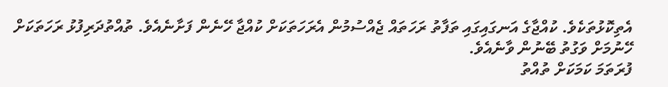އެތިކޮޅުތަކެވެ. ކުއްޖާގެ އަނގައިގައި ތަފާތު ރަހަތައް ޖެއްސުމުން އެރަހަތަކަށް ކުއްޖާ ހޭނެން ފަށާނެއެވެ. ތުއްތުދަރިފުޅު ރަހަތަކަށް ހޭނުމަށް ވަގުތު ބޭނުން ވާނެއެވެ.
ފުރަތަމަ ކަމަކަށް ތުއްތު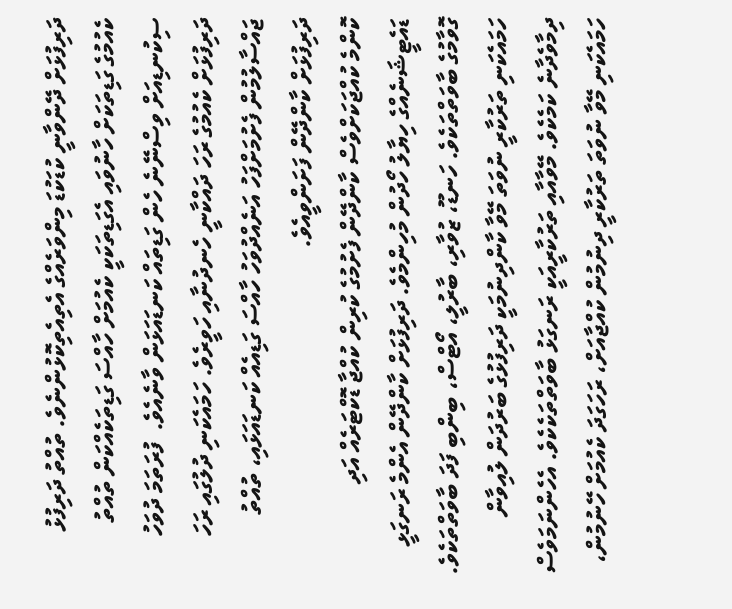ދަރިފުޅަށް ދޭންވާނީ ކުޑަކުޑަ މިންވަރެއްގެ އެތިއެތިކޮޅުންނެވެ. ތުއްތު ދަރިފުޅު ކެއުމުގެ ގަޑިތަކަށް ހާނުވައި އެގަޑިތަކަކީ ކެއުމަށް ހާއްސަ ގަޑިތަކެއްކަން ތުއްތު ސިކުނޑިއަށް ވިސްނޭނެ ހެން ގަޑިތައް ކަނޑައަޅަން ވާނެއެވެ.  ފުރަތަމަ ދުވަހު ދަރިފުޅަށް ކެއުމުގެ ރަހަ ދައްކާނީ ހެނދުނާއި ހަވީރެވެ. ހަމައެކަނި ދުލުގައި ރަހަ ޖައްސާލުމުން ފެށުމަށްފަހު އަނެއްދުވަހު ހާއްސަ ގަޑިއެއް ކަނޑައަޅައި، ތުއްތު ދަރިފުޅަށް ކާންދޭން ފަށަންވީއެވެ.
ކޮންމެ ކުއްޖަކަށްވެސް ކާންދޭން ފެށުމުގެ ކުރިން ކުއްޖާ ޑޮކްޓަރެއް އަދި ޑައެޓީޝަނެއްގެ ހިޔާލު ހޯދުން މުހިންމެވެ. ދަރިފުޅަށް ކާންދޭން އެންމެ ރަނގަޅީ ގޮވާމުގެ ބާވަތްތަކެވެ. ހަނޑޫ، ޒުވާރި، ބާރުލީ، އޯޓްސް، ބިންބި ފަދަ ބާވަތްތަކެވެ. ހަމައެކަނި ތަރުކާރީ ނުވަތަ މޭވާ ކާންދިނުމަކީ ދަރިފުޅުގެ ބަރުދަން ލުއިވާން ދިމާވެދާނެ ކަމެކެވެ. މޭވާއާއި ތަރުކާރީއަކީ ރަނގަޅު ބާވަތްތަކެކެވެ. އެހެންނަމަވެސް ހަމައެކަނި މޭވާ ނުވަތަ ތަރުކާރީ ދިނުމުން ކުއްޖާއަށް، ރަހަގަދަ ކެއުމަށް ހޭނުމުން،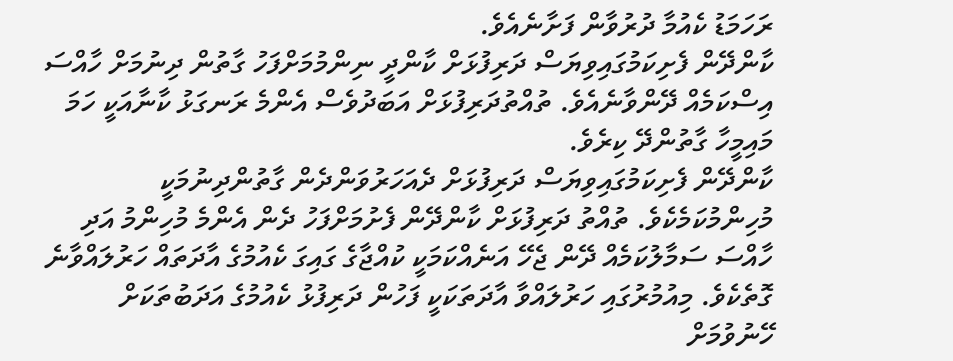ރަހަމަޑު ކެއުމާ ދުރުވާން ފަށާނެއެވެ.
ކާންދޭން ފެށިކަމުގައިވިޔަސް ދަރިފުޅަށް ކާންދީ ނިންމުމަށްފަހު ގާތުން ދިނުމަށް ހާއްސަ އިސްކަމެއް ދޭންވާނެއެވެ. ތުއްތުދަރިފުޅަށް އަބަދުވެސް އެންމެ ރަނގަޅު ކާނާއަކީ ހަމަ މައިމީހާ ގާތުންދޭ ކިރެވެ.
ކާންދޭން ފެށިކަމުގައިވިޔަސް ދަރިފުޅަށް ދެއަހަރުވަންދެން ގާތުންދިނުމަކީ މުހިންމުކަމެކެވެ. ތުއްތު ދަރިފުޅަށް ކާންދޭން ފެށުމަށްފަހު ދެން އެންމެ މުހިންމު އަދި ހާއްސަ ސަމާލުކަމެއް ދޭން ޖެހޭ އަނެއްކަމަކީ ކުއްޖާގެ ގައިގަ ކެއުމުގެ އާދަތައް ހަރުލައްވާނެ ގޮތެކެވެ. މިއުމުރުގައި ހަރުލައްވާ އާދަތަކަކީ ފަހުން ދަރިފުޅު ކެއުމުގެ އަދަބުތަކަށް ހޭނުވުމަށް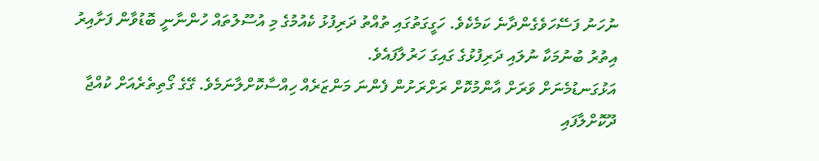ނުހަނު ފަސޭހަވެގެންދާނެ ކަމެކެވެ. ހަގީގަތުގައި ތުއްތު ދަރިފުޅު ކެއުމުގެ މި އުސޫލުތައް ހުންނާނީ ބޮޑުވާން ފަށާއިރު އިތުރު ބުނުމަކާ ނުލައި ދަރިފުޅުގެ ގައިގަ ހަރުލާފައެވެ.
އަޅުގަނޑުމެނަށް ވަރަށް އާންމުކޮށް ރަށްރަށުން ފެންނަ މަންޒަރެއް ހިއްސާކޮށްލާނަމެވެ. ގޭގެ ގޯތިތެރެއަށް ކުއްޖާ ދޫކޮށްލާފައި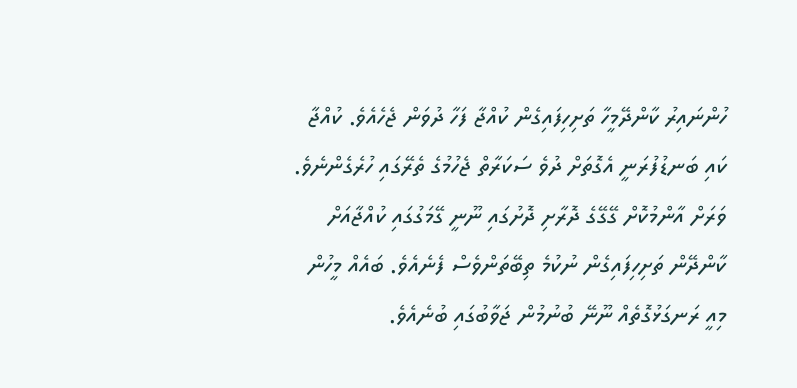ހުންނައިރު ކާންދޭމީހާ ތަށިހިފައިގެން ކުއްޖާ ފަހާ ދުވަން ޖެހެއެވެ. ކުއްޖާ ކައި ބަނޑުފުރަނީ އެގޮތަށް ދުވެ ސަކަރާތް ޖެހުމުގެ ތެރޭގައި ހުރެގެންނެވެ. ވަރަށް އާންމުކޮށް ގޭގޭގެ ދޮރާށި ދޮށުގައި ނޫނީ ގޭމަގުގައި ކުއްޖާއަށް ކާންދޭން ތަށިހިފައިގެން ނުކުމެ ތިބޭތަންވެސް ފެނެއެވެ. ބައެއް މީހުން މިއީ ރަނގަޅުގޮތެއް ނޫނޭ ބުނުމުން ޖަވާބުގައި ބުނެއެވެ.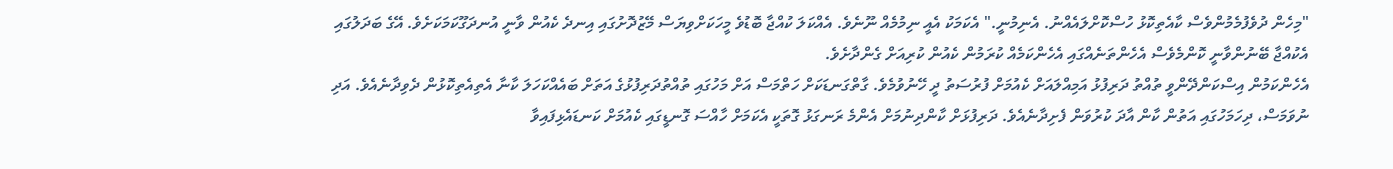"މިހެން ދުވެފުމެމުންވެސް ކާއެތިކޮޅު ހުސްކޮށްލައެއްނު. އެނިމުނީ." އެކަމަކު އެއީ ނިމުމެއް ނޫނެވެ. އެއްކަލަ ކުއްޖާ ބޮޑުވެ މީހަކަށްވިޔަސް މޭޒުދޮށުގައި އިނދެ ކެއުން ވާނީ އުނދަގޫކަމަކަށެވެ. އޭގެ ބަދަލުގައި އެކުއްޖާ ބޭނުންވާނީ ކޮންމެވެސް އެހެންތަނެއްގައި އެހެންކަމެއް ކުރަމުން ކެއުން ކުރިއަށް ގެންދާށެވެ.
އެހެންކަމުން އިސްކަންދޭންވީ ތުއްތު ދަރިފުޅު އަމިއްލައަށް ކެއުމަށް ފުރުސަތު ދީ ހޭނުވުމެވެ. ގާތްގަނޑަކަށް ހަތްމަސް އަށް މަހުގައި ތުއްތުދަރިފުޅުގެ އަތަށް ބައެއްކަހަލަ ކާނާ އެތިއެތިކޮޅުން ދެވިދާނެއެވެ. އަދި ނުވަމަސް، ދިހަމަހުގައި އަތުން ކާން އާދަ ކުރުވަން ފެށިދާނެއެވެ. ދަރިފުޅަށް ކާންދިނުމަށް އެންމެ ރަނގަޅު ގޮތަކީ އެކަމަށް ހާއްސަ ގޮނޑީގައި ކެއުމަށް ކަނޑައެޅިފައިވާ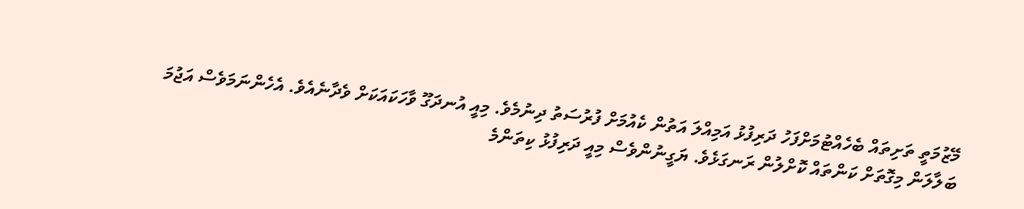މޭޒުމަތީ ތަށިތައް ބެހެއްޓުމަށްފަހު ދަރިފުޅު އަމިއްލަ އަތުން ކެއުމަށް ފުރުސަތު ދިނުމެވެ. މިއީ އުނދަގޫ ވާހަކައަކަށް ވެދާނެއެވެ. އެހެންނަމަވެސް އަޖުމަ ބަލާލަން މިގޮތަށް ކަންތައް ކޮށްލުން ރަނގަޅެވެ. ޔަގީނުންވެސް މިއީ ދަރިފުޅު ކިތަންމެ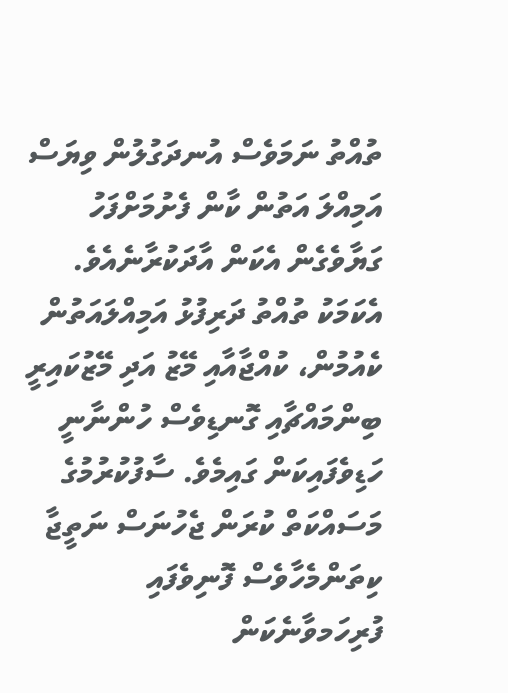ތުއްތު ނަމަވެސް އުނދަގުލުން ވިޔަސް އަމިއްލަ އަތުން ކާން ފެށުމަށްފަހު ގަޔާވެގެން އެކަން އާދަކުރާނެއެވެ. އެކަމަކު ތުއްތު ދަރިފުޅު އަމިއްލައަތުން ކެއުމުން، ކުއްޖާއާއި މޭޒު އަދި މޭޒުކައިރީ ބިންމައްޗާއި ގޮނޑިވެސް ހުންނާނީ ހަޑިވެފައިކަން ގައިމެވެ. ސާފުކުރުމުގެ މަސައްކަތް ކުރަން ޖެހުނަސް ނަތީޖާ ކިތަންމެހާވެސް ފޮނިވެފައި ފުރިހަމވާނެކަން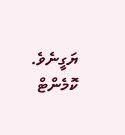ޔަގީނެވެ.
ކޮމެންޓް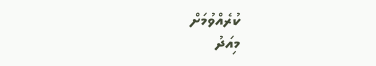ކުރެއްވުމަށް
މިއަދު